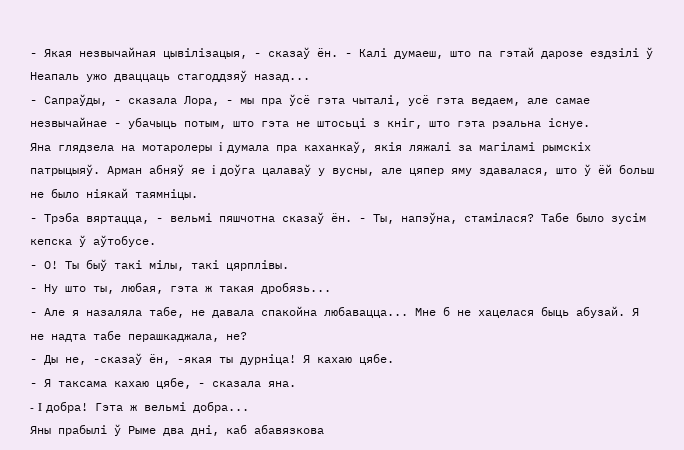- Якая незвычайная цывiлiзацыя, - сказаў ён. - Калi думаеш, што па гэтай дарозе ездзiлi ў Неапаль ужо дваццаць стагоддзяў назад...
- Сапраўды, - сказала Лора, - мы пра ўсё гэта чыталi, усё гэта ведаем, але самае незвычайнае - убачыць потым, што гэта не штосьцi з кнiг, што гэта рэальна iснуе.
Яна глядзела на мотаролеры i думала пра каханкаў, якiя ляжалi за магiламi рымскiх патрыцыяў. Арман абняў яе i доўга цалаваў у вусны, але цяпер яму здавалася, што ў ёй больш не было нiякай таямнiцы.
- Трэба вяртацца, - вельмi пяшчотна сказаў ён. - Ты, напэўна, стамiлася? Табе было зусiм кепска ў аўтобусе.
- О! Ты быў такi мiлы, такi цярплiвы.
- Ну што ты, любая, гэта ж такая дробязь...
- Але я назаляла табе, не давала спакойна любавацца... Мне б не хацелася быць абузай. Я не надта табе перашкаджала, не?
- Ды не, -сказаў ён, -якая ты дурнiца! Я кахаю цябе.
- Я таксама кахаю цябе, - сказала яна.
- I добра! Гэта ж вельмi добра...
Яны прабылi ў Рыме два днi, каб абавязкова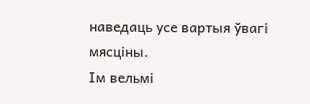наведаць усе вартыя ўвагi мясцiны.
Iм вельмi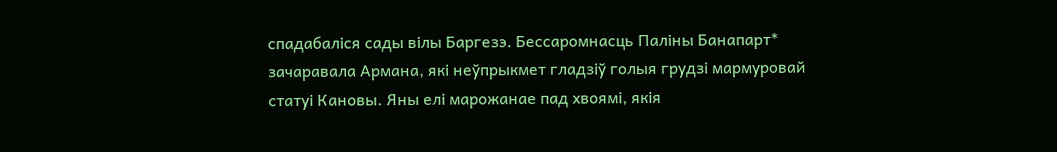спадабалiся сады вiлы Баргезэ. Бессаромнасць Палiны Банапарт* зачаравала Армана, якi неўпрыкмет гладзiў голыя грудзi мармуровай статуi Кановы. Яны елi марожанае пад хвоямi, якiя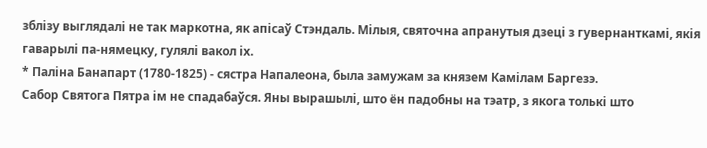зблiзу выглядалi не так маркотна, як апiсаў Стэндаль. Мiлыя, святочна апранутыя дзецi з гувернанткамi, якiя гаварылi па-нямецку, гулялi вакол iх.
* Палiна Банапарт (1780-1825) - сястра Напалеона, была замужам за князем Камiлам Баргезэ.
Сабор Святога Пятра iм не спадабаўся. Яны вырашылi, што ён падобны на тэатр, з якога толькi што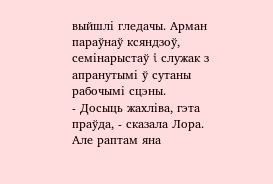выйшлi гледачы. Арман параўнаў ксяндзоў, семiнарыстаў i служак з апранутымi ў сутаны рабочымi сцэны.
- Досыць жахлiва, гэта праўда, - сказала Лора.
Але раптам яна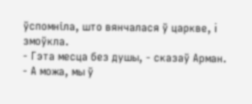ўспомнiла, што вянчалася ў царкве, i змоўкла.
- Гэта месца без душы, - сказаў Арман.
- А можа, мы ў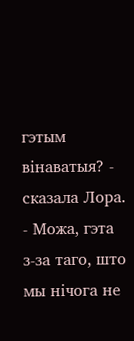гэтым вiнаватыя? - сказала Лора. - Можа, гэта з-за таго, што мы нiчога не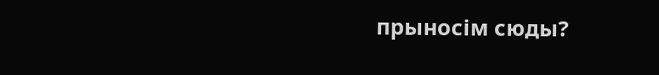прыносiм сюды?